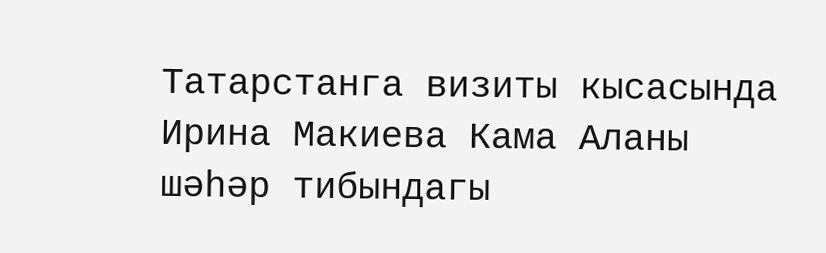Татарстанга визиты кысасында Ирина Макиева Кама Аланы шәһәр тибындагы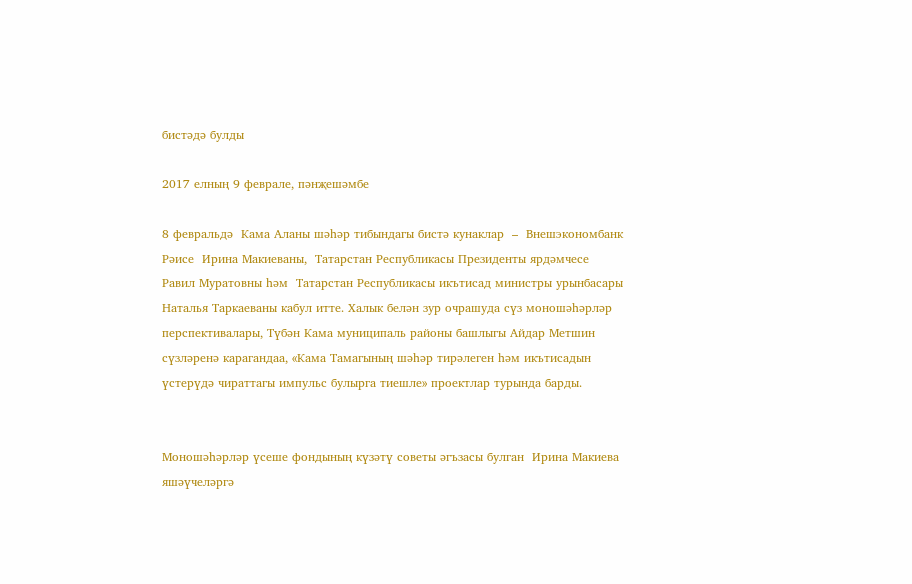бистәдә булды

2017 елның 9 феврале, пәнҗешәмбе

8 февральдә  Кама Аланы шәһәр тибындагы бистә кунаклар  –  Внешэкономбанк Рәисе  Ирина Макиеваны,  Татарстан Республикасы Президенты ярдәмчесе  Равил Муратовны һәм  Татарстан Республикасы икътисад министры урынбасары  Наталья Таркаеваны кабул итте. Халык белән зур очрашуда сүз моношәһәрләр перспективалары, Түбән Кама муниципаль районы башлыгы Айдар Метшин сүзләренә карагандаа, «Кама Тамагының шәһәр тирәлеген һәм икътисадын үстерүдә чираттагы импульс булырга тиешле» проектлар турында барды.


Моношәһәрләр үсеше фондының күзәтү советы әгъзасы булган  Ирина Макиева яшәүчеләргә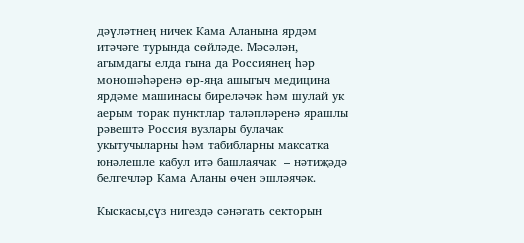дәүләтнең ничек Кама Аланына ярдәм итәчәге турында сөйләде. Мәсәлән, агымдагы елда гына да Россиянең һәр моношәһәренә өр-яңа ашыгыч медицина ярдәме машинасы биреләчәк һәм шулай ук аерым торак пунктлар таләпләренә ярашлы рәвештә Россия вузлары булачак укытучыларны һәм табибларны максатка юнәлешле кабул итә башлаячак  – нәтиҗәдә белгечләр Кама Аланы өчен эшләячәк.

Кыскасы,сүз нигездә сәнәгать секторын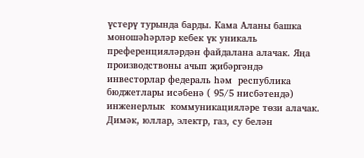үстерү турында барды. Кама Аланы башка моношәһәрләр кебек үк уникаль преференцияләрдән файдалана алачак. Яңа производствоны ачып җибәргәндә инвесторлар федераль һәм  республика бюджетлары исәбенә ( 95/5 нисбәтендә) инженерлык  коммуникацияләре төзи алачак. Димәк, юллар, электр, газ, су белән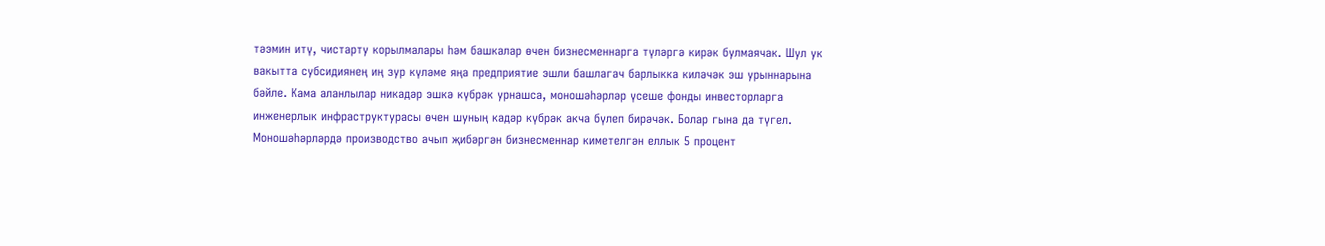тәэмин итү, чистарту корылмалары һәм башкалар өчен бизнесменнарга түләргә кирәк булмаячак. Шул ук вакытта субсидиянең иң зур күләме яңа предприятие эшли башлагач барлыкка киләчәк эш урыннарына бәйле. Кама аланлылар никадәр эшкә күбрәк урнашса, моношәһәрләр үсеше фонды инвесторларга инженерлык инфраструктурасы өчен шуның кадәр күбрәк акча бүлеп бирәчәк. Болар гына да түгел. Моношәһәрләрдә производство ачып җибәргән бизнесменнар киметелгән еллык 5 процент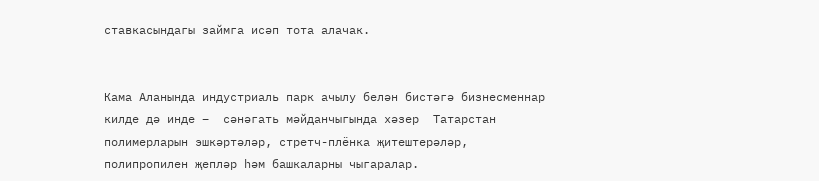ставкасындагы займга исәп тота алачак.


Кама Аланында индустриаль парк ачылу белән бистәгә бизнесменнар килде дә инде –  сәнәгать мәйданчыгында хәзер  Татарстан полимерларын эшкәртәләр, стретч-плёнка җитештерәләр, полипропилен җепләр һәм башкаларны чыгаралар.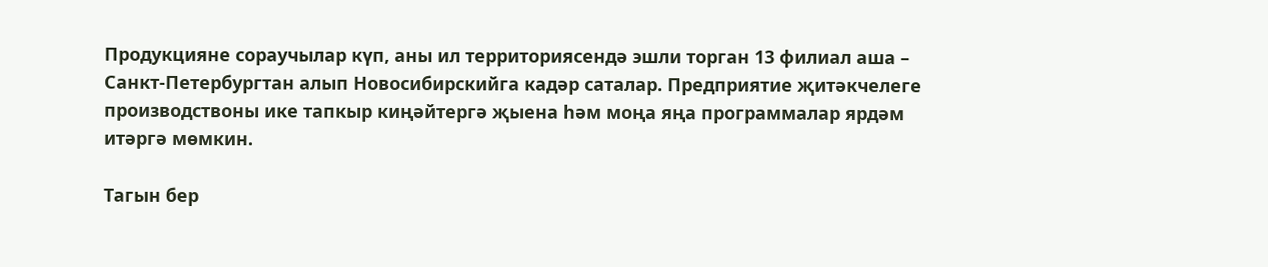Продукцияне сораучылар күп, аны ил территориясендә эшли торган 13 филиал аша –  Санкт-Петербургтан алып Новосибирскийга кадәр саталар. Предприятие җитәкчелеге производствоны ике тапкыр киңәйтергә җыена һәм моңа яңа программалар ярдәм итәргә мөмкин.

Тагын бер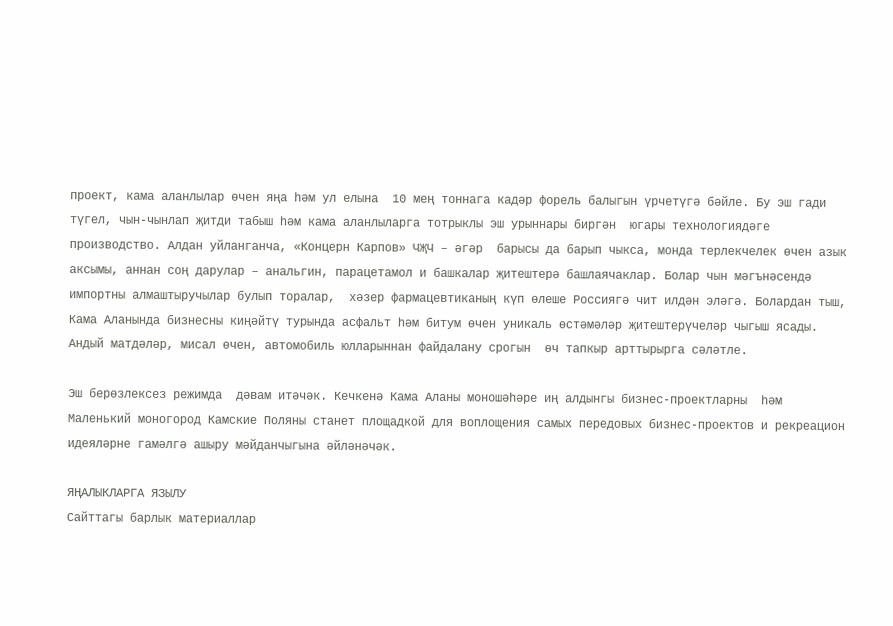проект, кама аланлылар өчен яңа һәм ул елына  10 мең тоннага кадәр форель балыгын үрчетүгә бәйле. Бу эш гади түгел, чын-чынлап җитди табыш һәм кама аланлыларга тотрыклы эш урыннары биргән  югары технологиядәге производство. Алдан уйланганча, «Концерн Карпов» ЧҖЧ – әгәр  барысы да барып чыкса, монда терлекчелек өчен азык аксымы, аннан соң дарулар – анальгин, парацетамол и башкалар җитештерә башлаячаклар. Болар чын мәгънәсендә импортны алмаштыручылар булып торалар,  хәзер фармацевтиканың күп өлеше Россиягә чит илдән эләгә. Болардан тыш, Кама Аланында бизнесны киңәйтү турында асфальт һәм битум өчен уникаль өстәмәләр җитештерүчеләр чыгыш ясады. Андый матдәләр, мисал өчен, автомобиль юлларыннан файдалану срогын  өч тапкыр арттырырга сәләтле.

Эш берөзлексез режимда  дәвам итәчәк. Кечкенә Кама Аланы моношәһәре иң алдынгы бизнес-проектларны  һәм  Маленький моногород Камские Поляны станет площадкой для воплощения самых передовых бизнес-проектов и рекреацион идеяләрне гамәлгә ашыру мәйданчыгына әйләнәчәк.

ЯҢАЛЫКЛАРГА ЯЗЫЛУ
Сайттагы барлык материаллар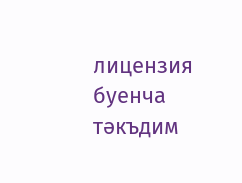лицензия буенча тәкъдим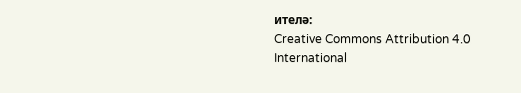ителә:
Creative Commons Attribution 4.0 International